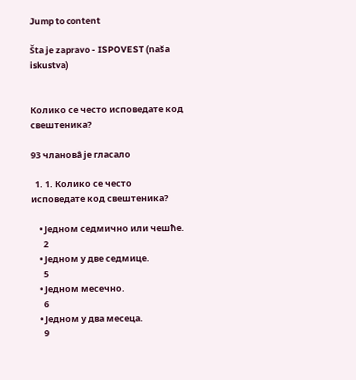Jump to content

Šta je zapravo - ISPOVEST (naša iskustva)


Колико се често исповедате код свештеника?

93 члановâ је гласало

  1. 1. Колико се често исповедате код свештеника?

    • Једном седмично или чешће.
      2
    • Једном у две седмице.
      5
    • Једном месечно.
      6
    • Једном у два месеца.
      9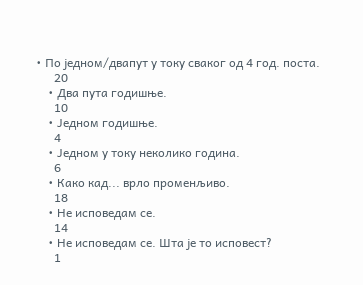• По једном/двапут у току сваког од 4 год. поста.
      20
    • Два пута годишње.
      10
    • Једном годишње.
      4
    • Једном у току неколико година.
      6
    • Како кад... врло променљиво.
      18
    • Не исповедам се.
      14
    • Не исповедам се. Шта је то исповест?
      1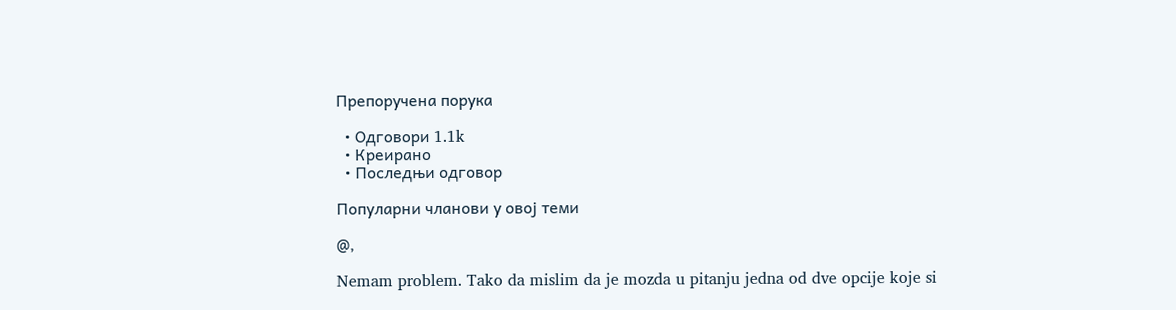Препоручена порука

  • Одговори 1.1k
  • Креирано
  • Последњи одговор

Популарни чланови у овој теми

@,

Nemam problem. Tako da mislim da je mozda u pitanju jedna od dve opcije koje si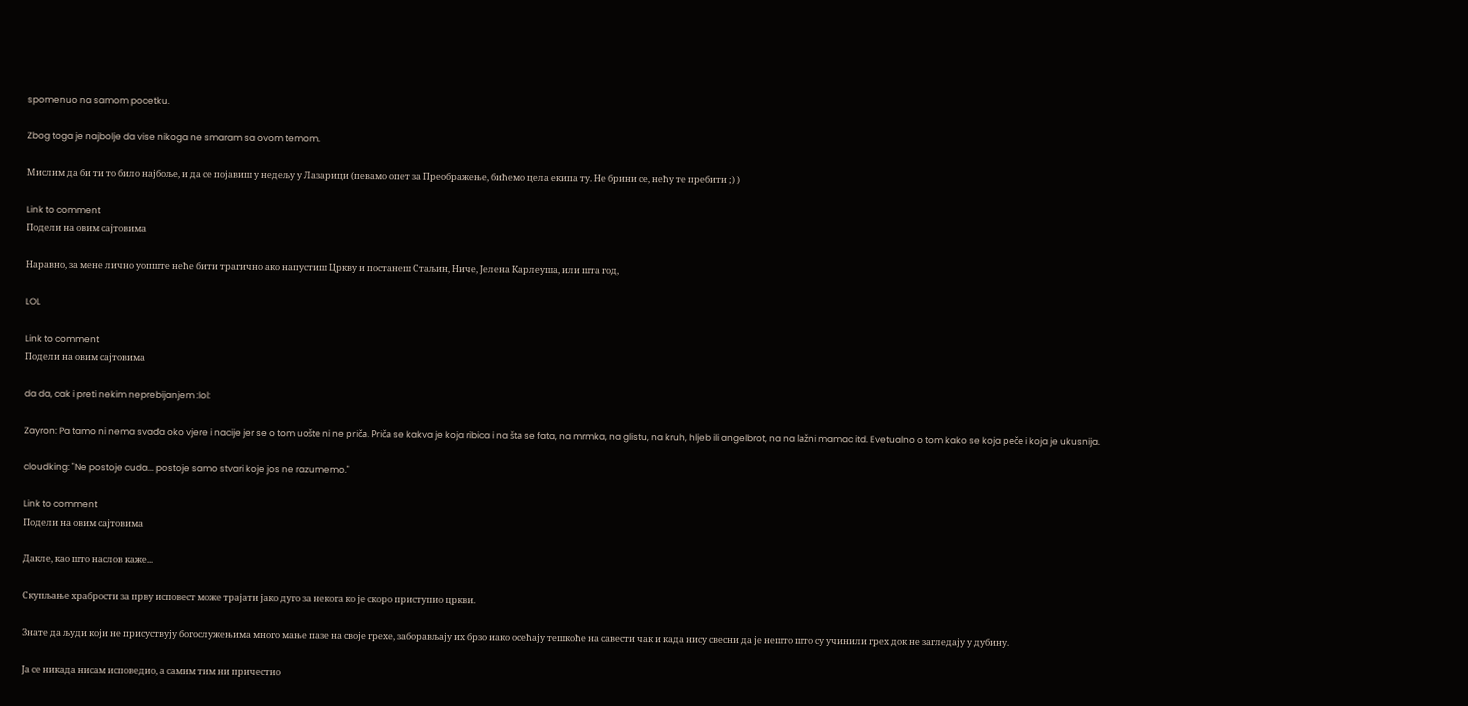spomenuo na samom pocetku.

Zbog toga je najbolje da vise nikoga ne smaram sa ovom temom.

Мислим да би ти то било најбоље, и да се појавиш у недељу у Лазарици (певамо опет за Преображење, бићемо цела екипа ту. Не брини се, нећу те пребити ;) )

Link to comment
Подели на овим сајтовима

Наравно, за мене лично уопште неће бити трагично ако напустиш Цркву и постанеш Стаљин, Ниче, Јелена Карлеуша, или шта год,

LOL

Link to comment
Подели на овим сајтовима

da da, cak i preti nekim neprebijanjem :lol:

Zayron: Pa tamo ni nema svađa oko vjere i nacije jer se o tom uošte ni ne priča. Priča se kakva je koja ribica i na šta se fata, na mrmka, na glistu, na kruh, hljeb ili angelbrot, na na lažni mamac itd. Evetualno o tom kako se koja peče i koja je ukusnija.

cloudking: "Ne postoje cuda... postoje samo stvari koje jos ne razumemo."

Link to comment
Подели на овим сајтовима

Дакле, као што наслов каже...

Скупљање храбрости за прву исповест може трајати јако дуго за некога ко је скоро приступио цркви.

Знате да људи који не присуствују богослужењима много мање пазе на своје грехе, заборављају их брзо иако осећају тешкоће на савести чак и када нису свесни да је нешто што су учинили грех док не загледају у дубину.

Ја се никада нисам исповедио, а самим тим ни причестио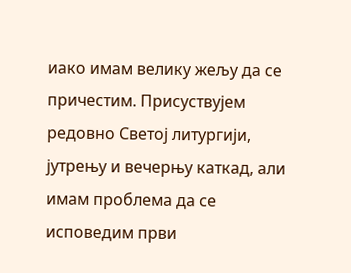иако имам велику жељу да се причестим. Присуствујем редовно Светој литургији, јутрењу и вечерњу каткад, али имам проблема да се исповедим први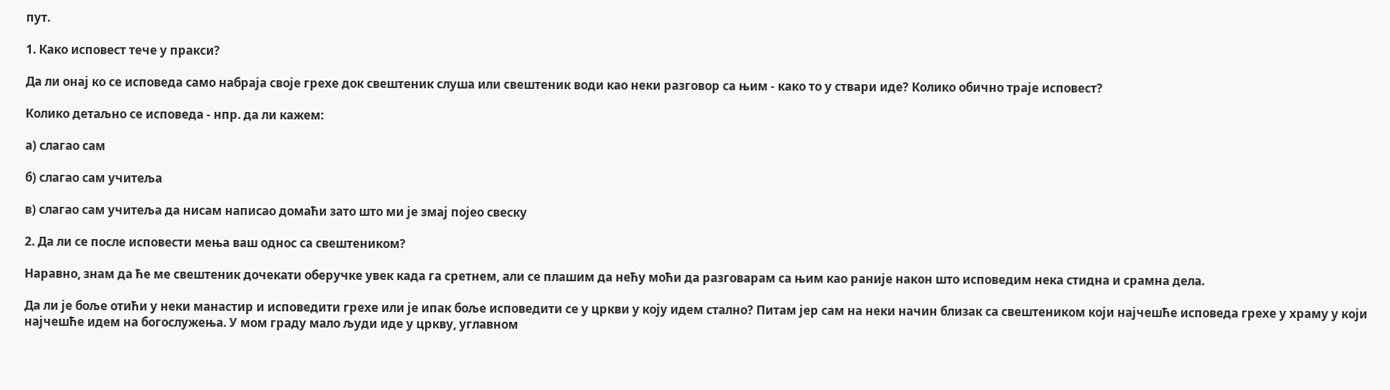пут.

1. Како исповест тече у пракси?

Да ли онај ко се исповеда само набраја своје грехе док свештеник слуша или свештеник води као неки разговор са њим - како то у ствари иде? Колико обично траје исповест?

Колико детаљно се исповеда - нпр. да ли кажем:

а) слагао сам

б) слагао сам учитеља

в) слагао сам учитеља да нисам написао домаћи зато што ми је змај појео свеску

2. Да ли се после исповести мења ваш однос са свештеником?

Наравно, знам да ће ме свештеник дочекати оберучке увек када га сретнем, али се плашим да нећу моћи да разговарам са њим као раније након што исповедим нека стидна и срамна дела.

Да ли је боље отићи у неки манастир и исповедити грехе или је ипак боље исповедити се у цркви у коју идем стално? Питам јер сам на неки начин близак са свештеником који најчешће исповеда грехе у храму у који најчешће идем на богослужења. У мом граду мало људи иде у цркву, углавном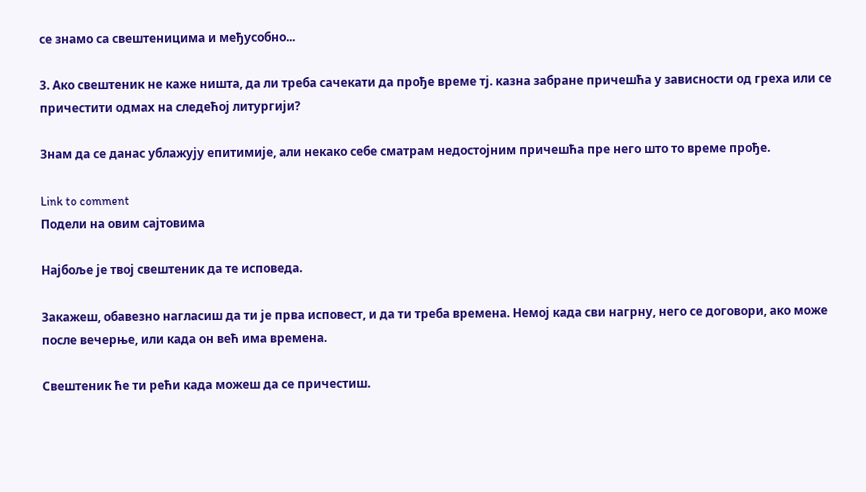се знамо са свештеницима и међусобно...

3. Ако свештеник не каже ништа, да ли треба сачекати да прође време тј. казна забране причешћа у зависности од греха или се причестити одмах на следећој литургији?

Знам да се данас ублажују епитимије, али некако себе сматрам недостојним причешћа пре него што то време прође.

Link to comment
Подели на овим сајтовима

Најбоље је твој свештеник да те исповеда.

Закажеш, обавезно нагласиш да ти је прва исповест, и да ти треба времена. Немој када сви нагрну, него се договори, ако може после вечерње, или када он већ има времена.

Свештеник ће ти рећи када можеш да се причестиш.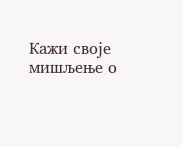Кажи своје мишљење о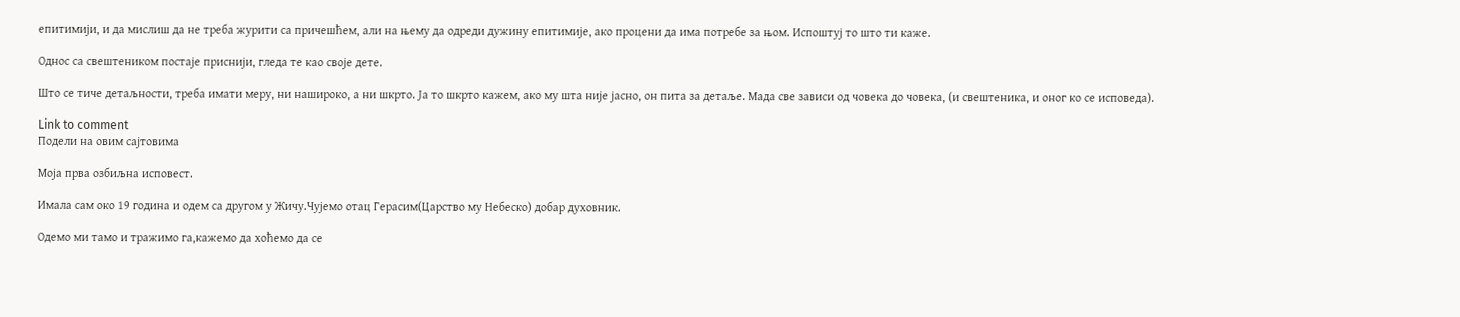епитимији, и да мислиш да не треба журити са причешћем, али на њему да одреди дужину епитимије, ако процени да има потребе за њом. Испоштуј то што ти каже.

Однос са свештеником постаје приснији, гледа те као своје дете.

Што се тиче детаљности, треба имати меру, ни нашироко, а ни шкрто. Ја то шкрто кажем, ако му шта није јасно, он пита за детаље. Мада све зависи од човека до човека, (и свештеника, и оног ко се исповеда).

Link to comment
Подели на овим сајтовима

Моја прва озбиљна исповест.

Имала сам око 19 година и одем са другом у Жичу.Чујемо отац Герасим(Царство му Небеско) добар духовник.

Одемо ми тамо и тражимо га,кажемо да хоћемо да се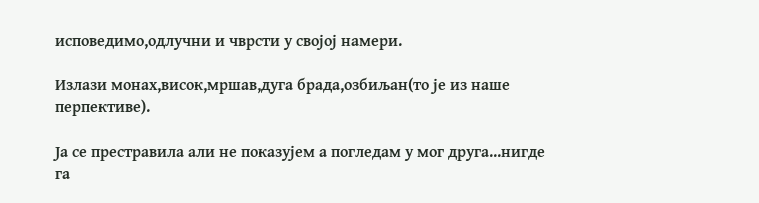исповедимо,одлучни и чврсти у својој намери.

Излази монах,висок,мршав,дуга брада,озбиљан(то је из наше перпективе).

Ја се престравила али не показујем а погледам у мог друга...нигде га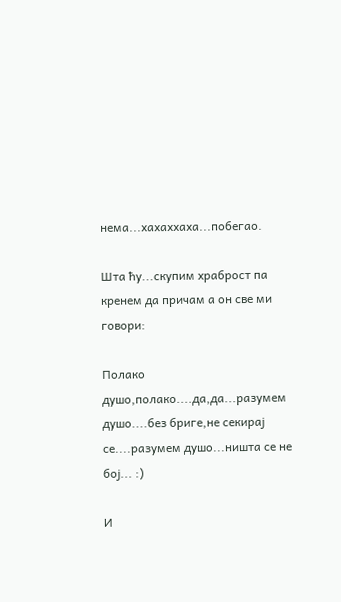нема...хахаххаха...побегао.

Шта ћу...скупим храброст па кренем да причам а он све ми говори:

Полако душо,полако....да,да...разумем душо....без бриге,не секирај се....разумем душо...ништа се не бој... :)

И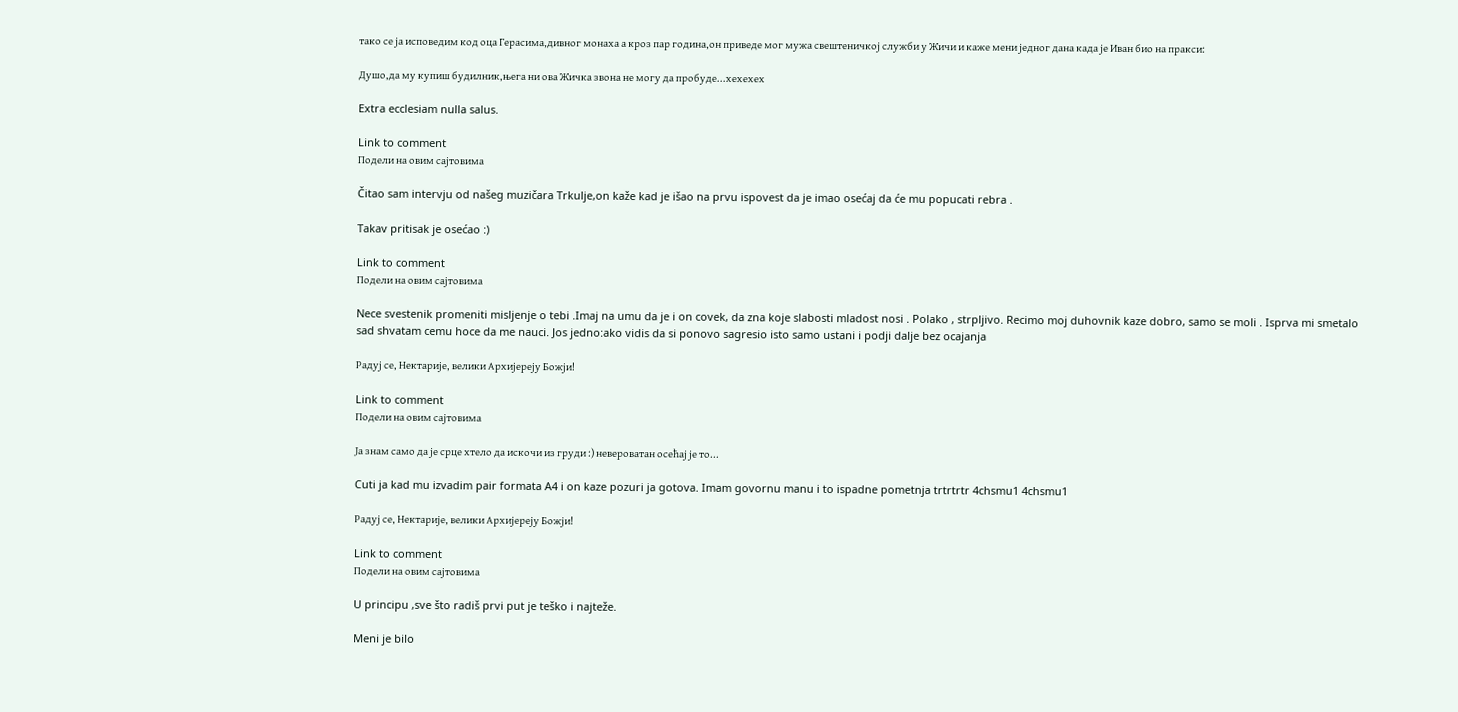тако се ја исповедим код оца Герасима,дивног монаха а кроз пар година,он приведе мог мужа свештеничкој служби у Жичи и каже мени једног дана када је Иван био на пракси:

Душо,да му купиш будилник,њега ни ова Жичка звона не могу да пробуде...хехехех

Extra ecclesiam nulla salus.

Link to comment
Подели на овим сајтовима

Čitao sam intervju od našeg muzičara Trkulje,on kaže kad je išao na prvu ispovest da je imao osećaj da će mu popucati rebra .

Takav pritisak je osećao :)

Link to comment
Подели на овим сајтовима

Nece svestenik promeniti misljenje o tebi .Imaj na umu da je i on covek, da zna koje slabosti mladost nosi . Polako , strpljivo. Recimo moj duhovnik kaze dobro, samo se moli . Isprva mi smetalo sad shvatam cemu hoce da me nauci. Jos jedno:ako vidis da si ponovo sagresio isto samo ustani i podji dalje bez ocajanja

Радуј се, Нектарије, велики Архијереју Божји!

Link to comment
Подели на овим сајтовима

Ја знам само да је срце хтело да искочи из груди :) невероватан осећај је то...

Cuti ja kad mu izvadim pair formata A4 i on kaze pozuri ja gotova. Imam govornu manu i to ispadne pometnja trtrtrtr 4chsmu1 4chsmu1

Радуј се, Нектарије, велики Архијереју Божји!

Link to comment
Подели на овим сајтовима

U principu ,sve što radiš prvi put je teško i najteže.

Meni je bilo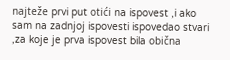najteže prvi put otići na ispovest ,i ako sam na zadnjoj ispovesti ispovedao stvari ,za koje je prva ispovest bila obična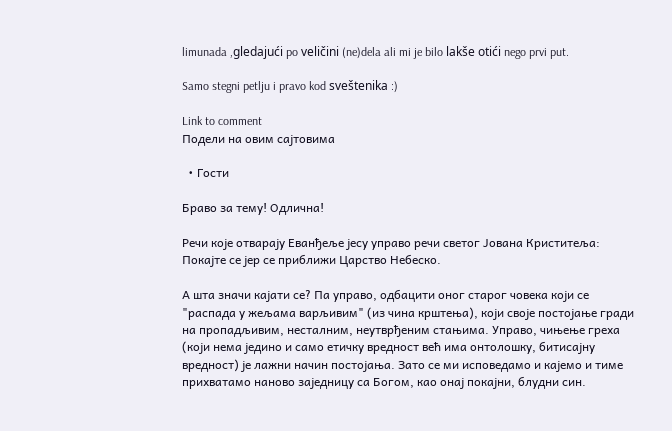limunada ,gledajući po veličini (ne)dela ali mi je bilo lakše otići nego prvi put.

Samo stegni petlju i pravo kod sveštenika :)

Link to comment
Подели на овим сајтовима

  • Гости

Браво за тему! Одлична!

Речи које отварају Еванђеље јесу управо речи светог Јована Криститеља: Покајте се јер се приближи Царство Небеско.

А шта значи кајати се? Па управо, одбацити оног старог човека који се "распада у жељама варљивим" (из чина крштења), који своје постојање гради на пропадљивим, несталним, неутврђеним стањима. Управо, чињење греха (који нема једино и само етичку вредност већ има онтолошку, битисајну вредност) је лажни начин постојања. Зато се ми исповедамо и кајемо и тиме прихватамо наново заједницу са Богом, као онај покајни, блудни син.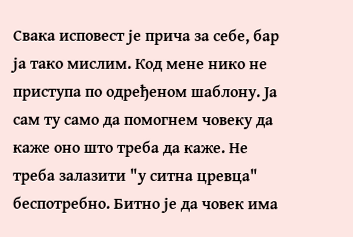Свака исповест је прича за себе, бар ја тако мислим. Код мене нико не приступа по одређеном шаблону. Ја сам ту само да помогнем човеку да каже оно што треба да каже. Не треба залазити "у ситна цревца" беспотребно. Битно је да човек има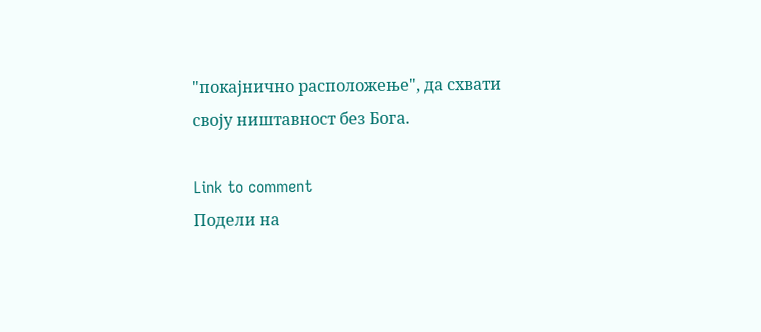"покајнично расположење", да схвати своју ништавност без Бога.

Link to comment
Подели на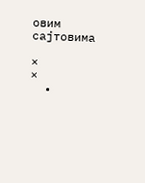овим сајтовима

×
×
  •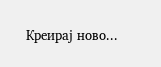Креирај ново...